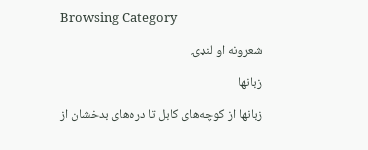Browsing Category

شعرونه او لنډۍ

زبانها

زبانها از کوچه‌های کابل تا دره‌های بدخشان از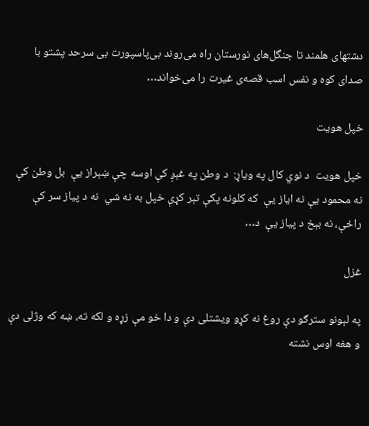دشتهای هلمند تا جنگل‌های نورستان راه می‌روند بی‌پاسپورت بی‌ سرحد پشتو با صدای کوه و نفس اسب قصه‌ی غیرت را می‌خواند…

خپل هویت

خپل هویت  د نوي کال په ویاړ:  د وطن په غېږ کې اوسه چې ښېراز یې  بل وطن کې نه محمود یې نه ایاز یې  که کلونه پکې تېر کړې خپل به نه شي  نه د پیاز سر کې راځې، نه بېخ د پیاز یې  د…

غزل

په لېونو سترګو دې روغ نه کړو ویشتلی دې و دا خو مې زړه و لکه ته، ښه که وژلی دې و هغه اوس نشته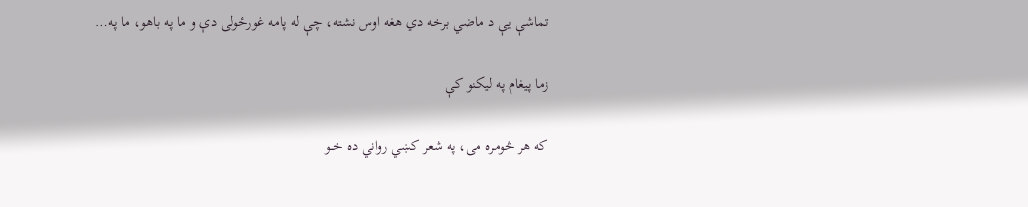تماشې یې د ماضي برخه دي هغه اوس نشته، چې له پامه غورځولی دې و ما په باهو، ما په…

زما پیغام په لیکنو کې

که هر څومـره می، په شعر کښي رواني ده خــو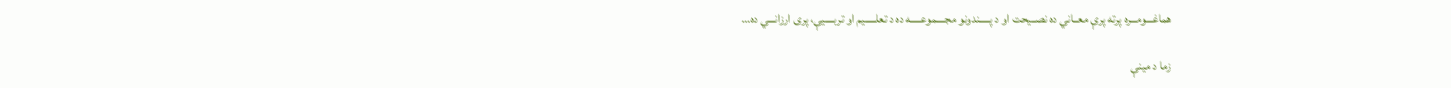هماغـــومـــره پرته پرې معــاني ده نصــیحت او د پـــــندونو مجــــموعـــــه ده د تعلـــــیم او تربــــیې، پری ارزانـــي ده…

زما د مینې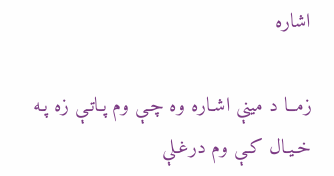اشاره

زمــا د مینې اشـاره وه چـې وم پـاتـې زه پـه خـیـال کـې وم درغـلې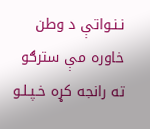نـنـواتې د وطن خاوره مې سترګو ته رانجه کړه خـپـلـو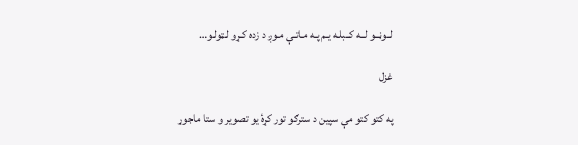لــوڼــو لــه کــبلـه یـم پـه مـاتـې مـوږ د زده کـړو لـټولـو…

غزل

په کتو کتو مې سپین د سترګو تور کړهٔ یو تصویر و ستا ماجوړ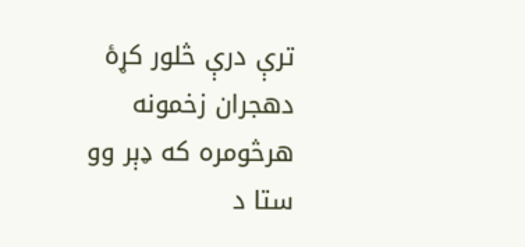ترې درې څلور کړهٔ دهجران زخمونه هرڅومره که ډېر وو ستا د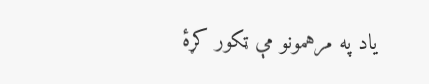یاد په مرهمونو مې ټکور کړهٔ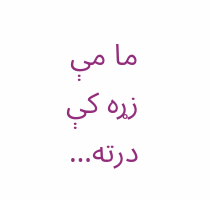ما مې زړه کې درته…